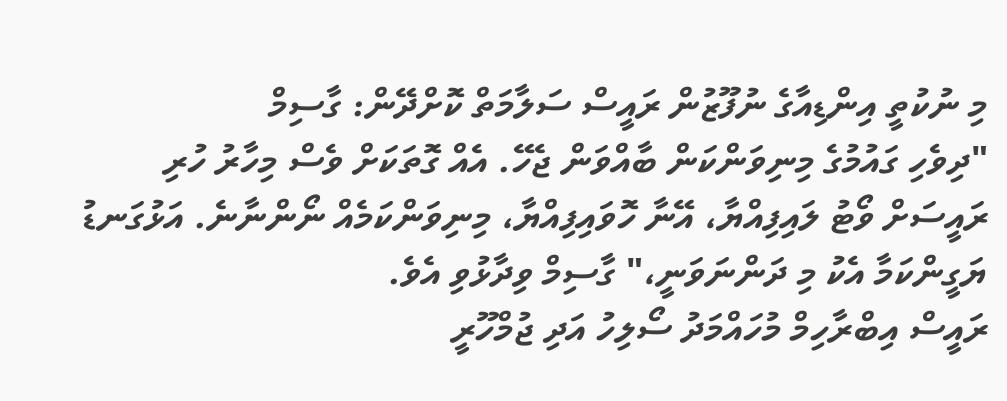މި ނުކުތީ އިންޑިއާގެ ނުފޫޒުން ރައީސް ސަލާމަތް ކޮށްދޭން: ގާސިމް
"ދިވެހި ގައުމުގެ މިނިވަންކަން ބާއްވަން ޖެހޭ. އެއް ގޮތަކަށް ވެސް މިހާރު ހުރި ރައީސަށް ވޯޓު ލައިފިއްޔާ، އޭނާ ހޮވައިފިއްޔާ، މިނިވަންކަމެއް ނޯންނާނެ. އަޅުގަނޑު ޔަގީންކަމާ އެކު މި ދަންނަވަނީ،" ގާސިމް ވިދާޅުވި އެވެ.
ރައީސް އިބްރާހިމް މުހައްމަދު ސޯލިހު އަދި ޖުމްހޫރީ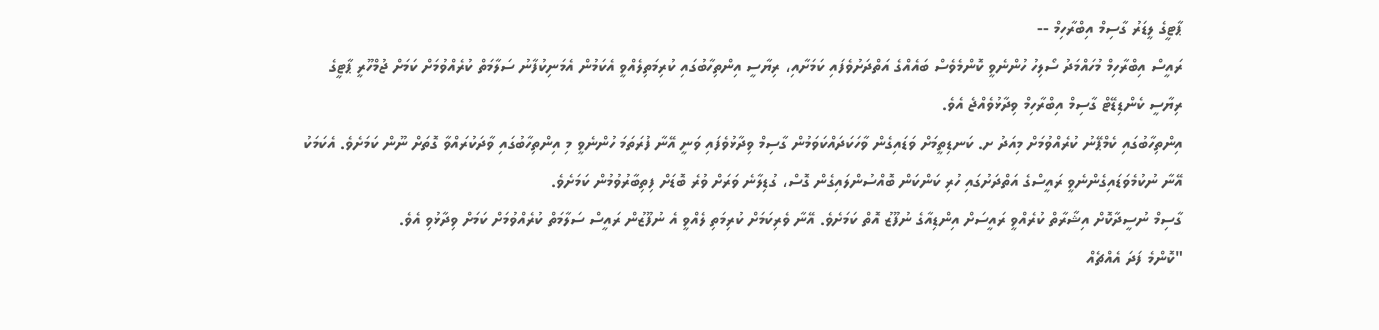ޕާޓީގެ ލީޑަރު ގާސިމް އިބްރާހިމް --
ރައީސް އިބްރާހިމް މުހައްމަދު ސޯލިހު ހުންނެވީ ކޮންމެވެސް ބައެއްގެ އަތްދަށުވެފައި ކަމަށާއި، ރިޔާސީ އިންތިހާބުގައި ކުރިމަތިލެއްވީ އެކަމުން އެމަނިކުފާނު ސަލާމަތް ކުރެއްވުމަށް ކަމަށް ޖުމްހޫރީ ޕާޓީގެ ރިޔާސީ ކެންޑިޑޭޓް ގާސިމް އިބްރާހިމް ވިދާޅުވެއްޖެ އެވެ.
އިންތިހާބުގައި ކެމްޕޭނު ކުރެއްވުމަށް މިއަދު ށ. ކަނޑިތީމަށް ވަޑައިގެން ވާހަކަދައްކަވަމުން ގާސިމް ވިދާޅުވެފައި ވަނީ އޭނާ ފުރަތަމަ ހުންނެވީ މި އިންތިހާބުގައި ވާދަކުރައްވާ ގޮތަށް ނޫން ކަމަށެވެ. އެކަމަކު އޭނާ ނުކުމެވަޑައިގެންނެވީ ރައީސްގެ އަތްދަށުގައި ހުރި ކަންކަން ބޮއްސުންލައިގެން ގޮސް، ގުޑިލާނެ ވަރަށް ވުރެ ބޮޑަށް ފިތިބާރުވުމުން ކަމަށެވެ.
ގާސިމް ނުސީދާކޮށް އިޝާރާތް ކުރެއްވީ ރައީސަށް އިންޑިއާގެ ނުފޫޒު އޮތް ކަމަށެވެ. އޭނާ ވެރިކަމަށް ކުރިމަތި ލެއްވީ އެ ނުފޫޒުން ރައީސް ސަލާމަތް ކުރެއްވުމަށް ކަމަށް ވިދާޅުވި އެވެ.
"ކޮންމެ ފަދަ އެއްޗެއް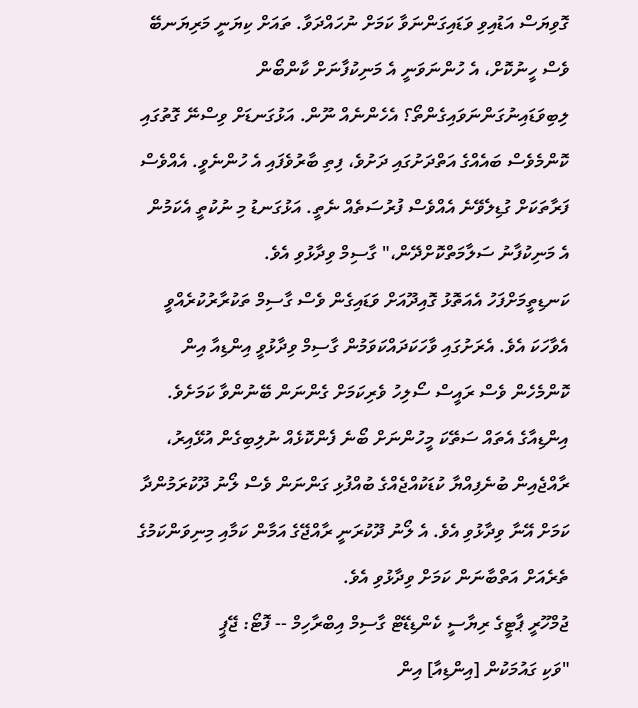ގޮވިޔަސް އަޑުއިވި ވަޑައިގަންނަވާ ކަމަށް ނުހައްދަވާ. ތައަށް ކިޔަނީ މަރިޔަނބޭ ވެސް ހީނުކޮށް، އެ ހުންނަވަނީ އެ މަނިކުފާނަށް ކާންބޯން ލިބިވަޑައިނުގަންނަވައިގެންތޯ؟ އެހެންނެއް ނޫން. އަޅުގަނޑަށް ވިސްނޭ ގޮތުގައި ކޮންމެވެސް ބައެއްގެ އަތްދަށުގައި ދަށުވެ، ފިތި ބާރުވެފައި އެ ހުންނެވީ. އެއްވެސް ފަރާތަކަށް ގުޑިލެވޭނެ އެއްވެސް ފުރުސަތެއް ނެތީ. އަޅުގަނޑު މި ނުކުތީ އެކަމުން އެ މަނިކުފާނު ސަލާމަތްކޮށްދޭން،" ގާސިމް ވިދާޅުވި އެވެ.
ކަނޑިތީމަށްފަހު އެއަތޮޅު ގޮއިދޫއަށް ވަޑައިގެން ވެސް ގާސިމް ތަކުރާރުކުރެއްވީ އެވާހަކަ އެވެ. އެރަށުގައި ވާހަކަދައްކަވަމުން ގާސިމް ވިދާޅުވީ އިންޑިއާ އިން ކޮންމެހެން ވެސް ރައީސް ސޯލިހު ވެރިކަމަށް ގެންނަން ބޭނުންވާ ކަމަށެވެ.
އިންޑިއާގެ އެތައް ސަތޭކަ މީހުންނަށް ބޯނެ ފެންކޮޅެއް ނުލިބިގެން އުޅޭއިރު، ރާއްޖެއިން ބުނެފިއްޔާ ކުޑަކުއްޖެއްގެ ބުއްފުޅި ގަންނަން ވެސް ލޯނު ދޫކުރަމުންދާ ކަމަށް އޭނާ ވިދާޅުވި އެވެ. އެ ލޯނު ދޫކުރަނީ ރާއްޖޭގެ އަމާން ކަމާއި މިނިވަންކަމުގެ ތެރެއަށް އަތްބާނަން ކަމަށް ވިދާޅުވި އެވެ.
ޖުމްހޫރީ ޕާޓީގެ ރިޔާސީ ކެންޑިޑޭޓް ގާސިމް އިބްރާހިމް -- ފޮޓޯ: ޖޭޕީ
"ވަކި ގައުމަކުން [އިންޑިއާ] އިން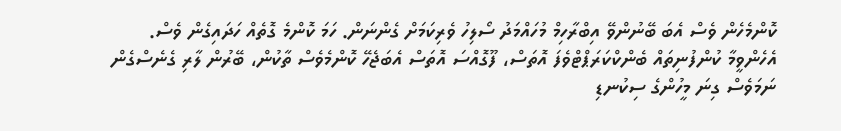ކޮންމެހެން ވެސް އެބަ ބޭނުންވޭ އިބްރާހިމް މުހައްމަދު ސޯލިހު ވެރިކަމަށް ގެންނަން. ހަމަ ކޮންމެ ގޮތެއް ހަދައިގެން ވެސް. އެހެންވީމާ ކުންފުނިތައް ބެންކްކަރަޕްޓްވެފަ އޮތަސް، ފޫގޮއްސަ އޮތަސް އެބަޖެހޭ ކޮންމެވެސް ތާކުން، ބޭރުން ލާރި ގެނެސްގެން ނަމަވެސް ގިނަ މީހުންގެ ސިކުނޑި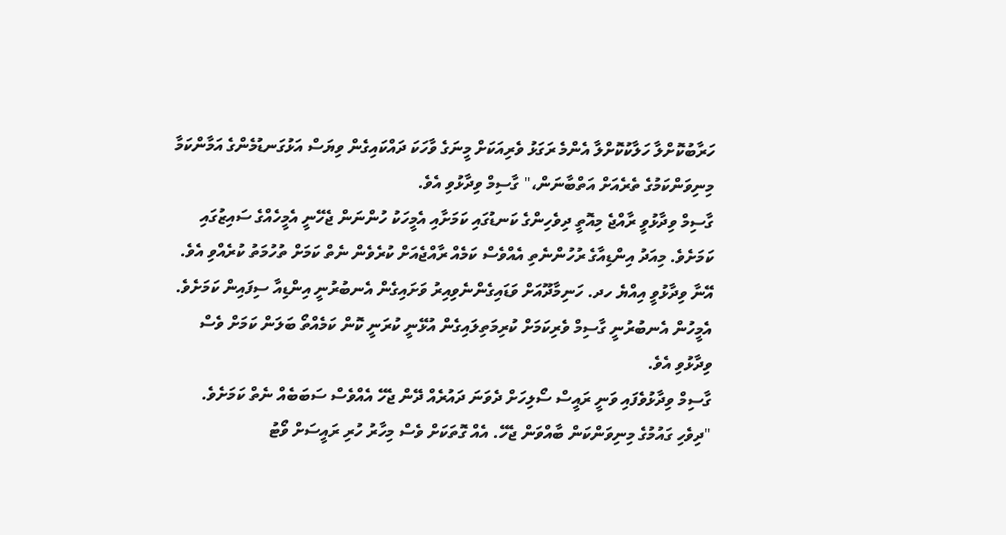ހަރާބުކޮށްލާ ހަލާކުކޮށްލާ އެންމެ ރަގަޅު ވެރިއަކަށް މީނަގެ ވާހަކަ ދައްކައިގެން ވިޔަސް އަޅުގަނޑުމެންގެ އަމާންކަމާ މިނިވަންކަމުގެ ތެރެއަށް އަތްބާނަން،" ގާސިމް ވިދާޅުވި އެވެ.
ގާސިމް ވިދާޅުވީ ރާއްޖެ މިއޮތީ ދިވެހިންގެ ކަނޑުގައި ކަމަށާއި އެމީހަކު ހުންނަން ޖެހޭނީ އެމީހެއްގެ ސައިޒުގައި ކަމަށެވެ. މިއަދު އިންޑިއާގެ ރުހުންނެތި އެއްވެސް ކަމެއް ރާއްޖެއަށް ކުރެވެން ނެތް ކަމަށް ތުހުމަތު ކުރެއްވި އެވެ.
އޭނާ ވިދާޅުވީ އިއްޔެ ހދ. ހަނިމާދޫއަށް ވަޑައިގެންނެވިއިރު ވަށައިގެން އެނބުރުނީ އިންޑިއާ ސިފައިން ކަމަށެވެ. އެމީހުން އެނބުރުނީ ގާސިމް ވެރިކަމަށް ކުރިމަތިލައިގެން އުޅޭނީ ކުރަނީ ކޮން ކަމެއްތޯ ބަލަން ކަމަށް ވެސް ވިދާޅުވި އެވެ.
ގާސިމް ވިދާޅުވެފައި ވަނީ ރައީސް ސޯލިހަށް ދެވަނަ ދައުރެއް ދޭން ޖެހޭ އެއްވެސް ސަބަބެއް ނެތް ކަމަށެވެ.
"ދިވެހި ގައުމުގެ މިނިވަންކަން ބާއްވަން ޖެހޭ. އެއް ގޮތަކަށް ވެސް މިހާރު ހުރި ރައީސަށް ވޯޓު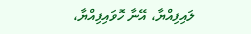ލައިފިއްޔާ، އޭނާ ހޮވައިފިއްޔާ،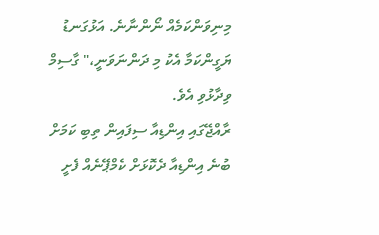މިނިވަންކަމެއް ނޯންނާނެ. އަޅުގަނޑު ޔަގީންކަމާ އެކު މި ދަންނަވަނީ،" ގާސިމް ވިދާޅުވި އެވެ.
ރާއްޖޭގައި އިންޑިއާ ސިފައިން ތިބި ކަމަށް ބުނެ އިންޑިއާ ދެކޮޅަށް ކެމްޕޭނެއް ފެށީ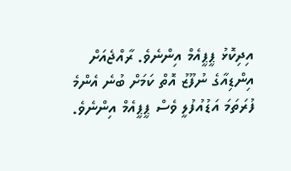އިދިކޮޅު ޕީޕީއެމް އިންނެވެ. ރާއްޖެއަށް އިންޑިއާގެ ނުފޫޒު އޮތް ކަމަށް ބުނެ އެންމެ ފުރަތަމަ އަޑުއުފުލީ ވެސް ޕީޕީއެމް އިންނެވެ.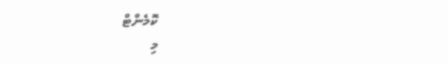ކޮމެންޓް
މި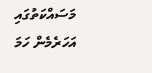މަސައްކަތުގައި އަހަރެމެން ހަމަ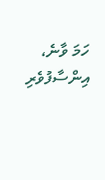ހަމަ ވާނެ، އިންސާފުވެރި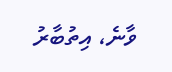ވާނެ، އިތުބާރު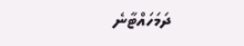ދަމަހައްޓާނެ